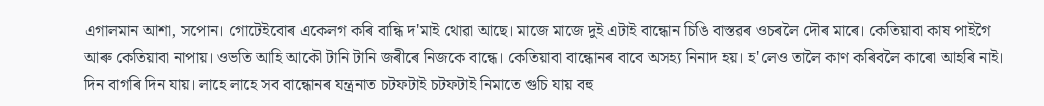এগালমান আশা, সপোন। গোটেইবোৰ একেলগ কৰি বান্ধি দ'মাই থোৱা আছে। মাজে মাজে দুই এটাই বান্ধোন চিঙি বাস্তৱৰ ওচৰলৈ দৌৰ মাৰে। কেতিয়াবা কাষ পাইগৈ আৰু কেতিয়াবা নাপায়। ওভতি আহি আকৌ টানি টানি জৰীৰে নিজকে বান্ধে। কেতিয়াবা বান্ধোনৰ বাবে অসহ্য নিনাদ হয়। হ'লেও তালৈ কাণ কৰিবলৈ কাৰো আহৰি নাই। দিন বাগৰি দিন যায়। লাহে লাহে সব বান্ধোনৰ যন্ত্ৰনাত চটফটাই চটফটাই নিমাতে গুচি যায় বহু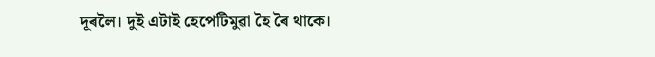দূৰলৈ। দুই এটাই হেপেটিমুৱা হৈ ৰৈ থাকে।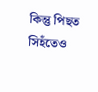কিন্তু পিছত সিহঁতেও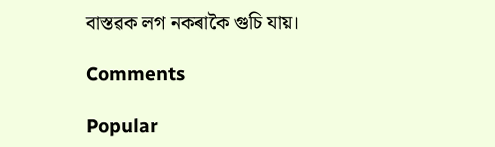বাস্তৱক লগ নকৰাকৈ গুচি যায়।

Comments

Popular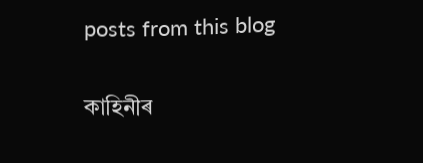posts from this blog

কাহিনীৰ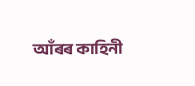আঁৰৰ কাহিনী